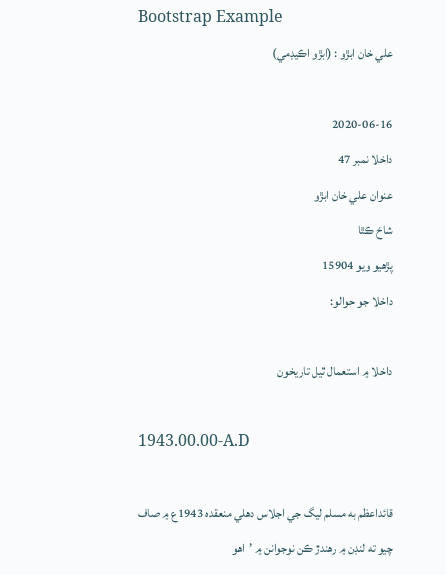Bootstrap Example
علي خان ابڙو : (ابڙو اڪيڊمي)

2020-06-16
داخلا نمبر 47
عنوان علي خان ابڙو
شاخ ڪٿا
پڙهيو ويو 15904
داخلا جو حوالو:

داخلا ۾ استعمال ٿيل تاريخون

1943.00.00-A.D

قائداعظم به مسلم ليگ جي اجلاس دهلي منعقده 1943ع ۾ صاف چيو ته لنڊن ۾ رهندڙ ڪن نوجوانن ۾ ’اهو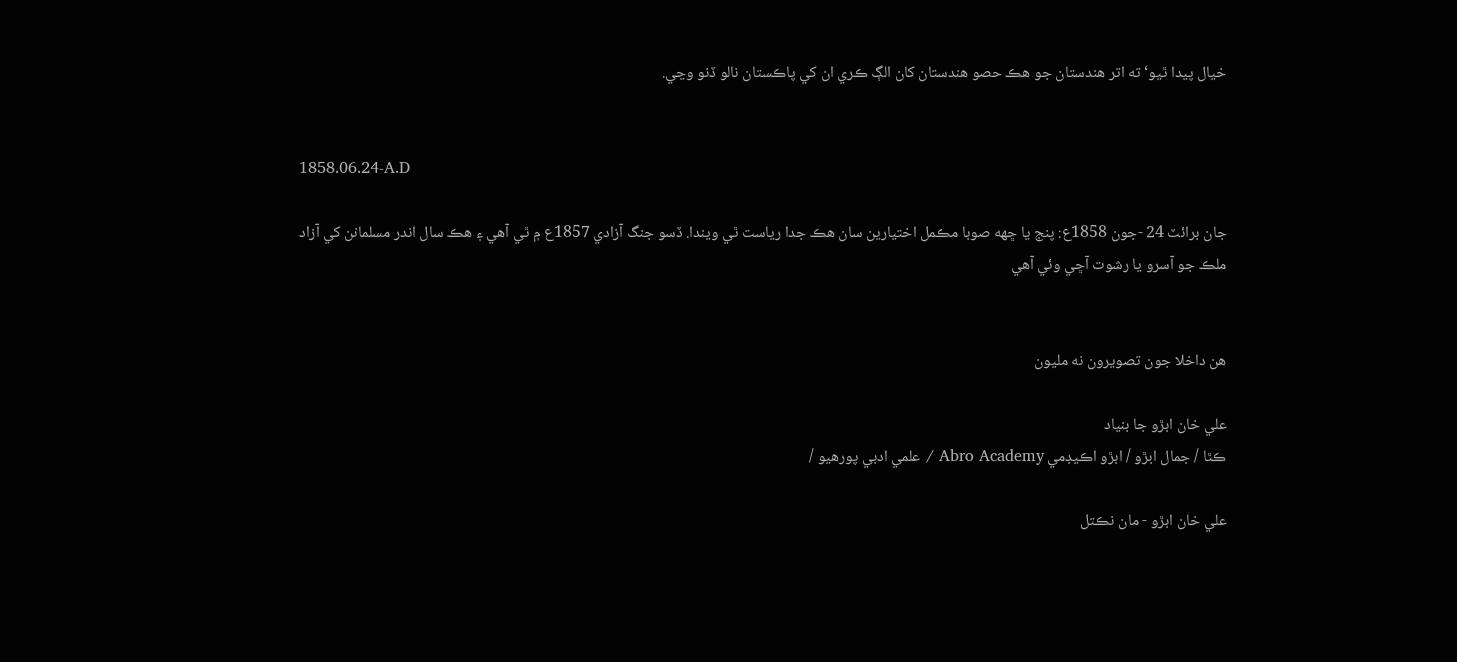خيال پيدا ٿيو‘ ته اتر هندستان جو هڪ حصو هندستان کان الڳ ڪري ان کي پاڪستان نالو ڏنو وڃي.


1858.06.24-A.D

جان برائٽ 24 -جون 1858ع: پنج يا ڇهه صوبا مڪمل اختيارين سان هڪ جدا رياست ٿي ويندا. ڏسو جنگ آزادي 1857ع ۾ ٿي آهي ۽ هڪ سال اندر مسلمانن کي آزاد ملڪ جو آسرو يا رشوت آڇي وئي آهي


هن داخلا جون تصويرون نه مليون

علي خان ابڙو جا بنياد
ڪٿا / جمال ابڙو / ابڙو اڪيڊمي Abro Academy / علمي ادبي پورهيو /

علي خان ابڙو - مان نڪتل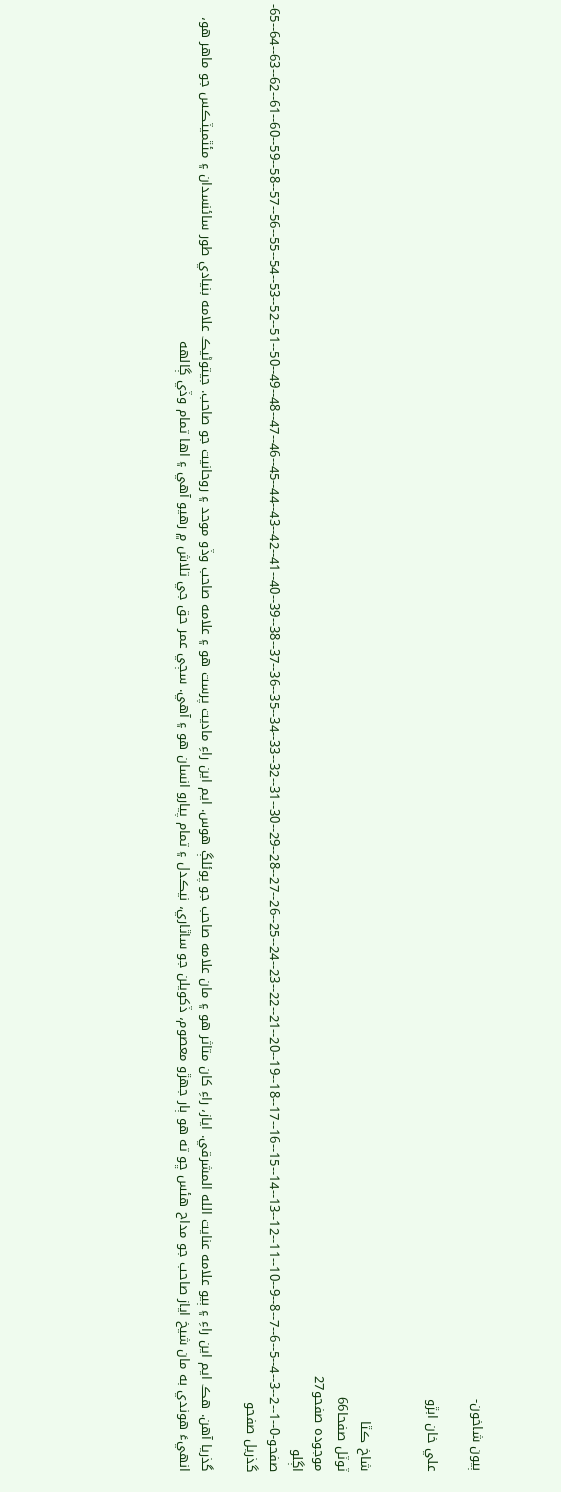ٻيون شاخون-

علي خان ابڙو


شاخ ڪٿا
ٽوٽل صفحا66
موجودہ صفحو27
اڳلو صفحو-0--1--2--3--4--5--6--7--8--9--10--11--12--13--14--15--16--17--18--19--20--21--22--23--24--25--26--27--28--29--30--31--32--33--34--35--36--37--38--39--40--41--42--43--44--45--46--47--48--49--50--51--52--53--54--55--56--57--58--59--60--61--62--63--64--65-گذريل صفحو

گذريا آهن. هڪ ايم اين راءِ ۽ ٻيو علامه عنايت الله المشرقي. اياز، راءِ کان متاثر هو ۽ مان علامه صاحب جو پوئلڳ هوس. ايم اين راءِ ماديت پرست هو ۽ علامه صاحب وڏو موحد ۽ روحانيت جو صاحب. جيتوڻيڪ علامه بنيادي طور سائنسدان ۽ مئٿميٽڪس جو ماهر هو، انهيءَ هوندي به مان شيخ اياز صاحب جو مداح هئس ڇو ته هو ٻار جهڙو معصوم، ڏکويلن جو ساٿاري، نيڪدل ۽ تمام پيارو انسان هو ۽ آهي. سڄي عمر حق جي تلاش ۾ رهيو آهي ۽ اها تمام وڏي ڳالهه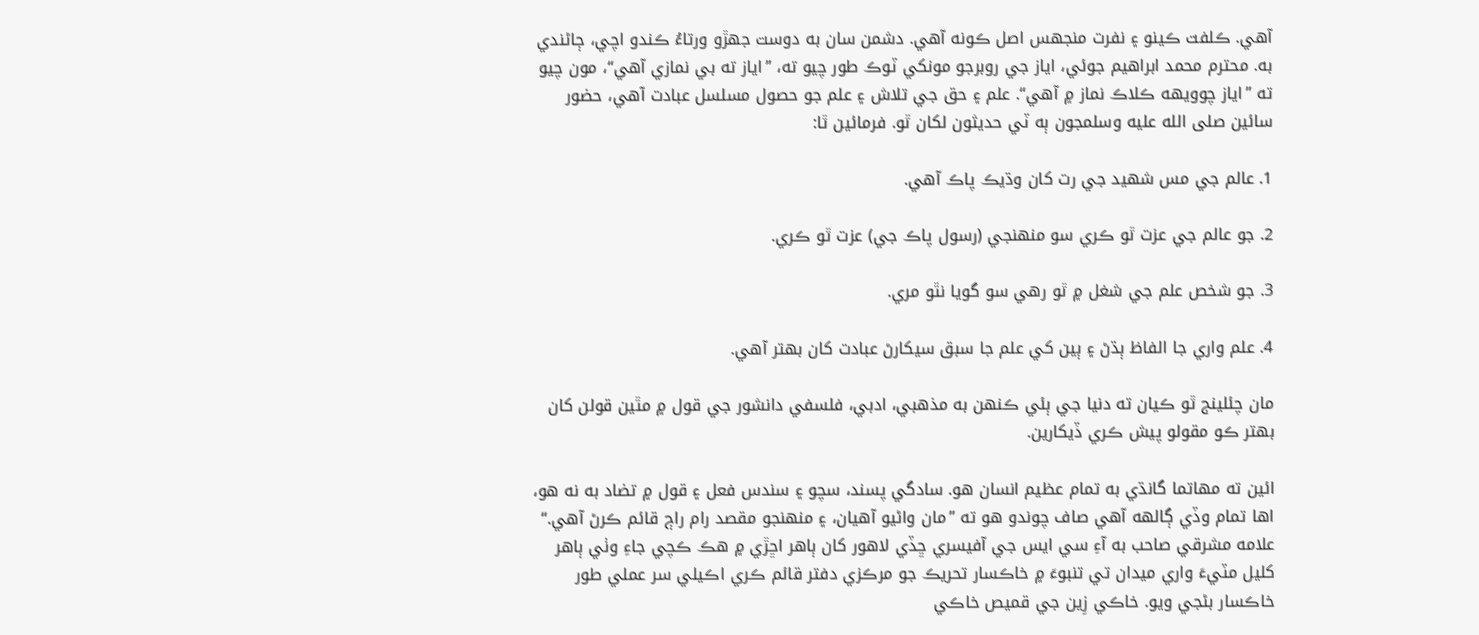آهي. ڪلفت ڪينو ۽ نفرت منجهس اصل ڪونه آهي. دشمن سان به دوست جهڙو ورتاءُ ڪندو اچي، ڄاڻندي به. محترم محمد ابراهيم جوئي، اياز جي روبرجو مونکي ٽوڪ طور چيو ته، ”اياز ته بي نمازي آهي“، مون چيو ته ”اياز چوويهه ڪلاڪ نماز ۾ آهي“. علم ۽ حق جي تلاش ۽ علم جو حصول مسلسل عبادت آهي، حضور سائين صلى الله عليه وسلمجون ٻه ٽي حديثون لکان ٿو. فرمائين ٿا:

1. عالم جي مس شهيد جي رت کان وڌيڪ پاڪ آهي.

2. جو عالم جي عزت ٿو ڪري سو منهنجي (رسول پاڪ جي) عزت ٿو ڪري.

3. جو شخص علم جي شغل ۾ ٿو رهي سو گويا نٿو مري.

4. علم واري جا الفاظ ٻڌڻ ۽ ٻين کي علم جا سبق سيکارڻ عبادت کان بهتر آهي.

مان چئلينج ٿو ڪيان ته دنيا جي ٻئي ڪنهن به مذهبي، ادبي، فلسفي دانشور جي قول ۾ مٿين قولن کان بهتر ڪو مقولو پيش ڪري ڏيکارين.

ائين ته مهاتما گانڌي به تمام عظيم انسان هو. سادگي پسند، سچو ۽ سندس فعل ۽ قول ۾ تضاد به نه هو، اها تمام وڏي ڳالهه آهي صاف چوندو هو ته ”مان واڻيو آهيان، ۽ منهنجو مقصد رام راڄ قائم ڪرڻ آهي.“ علامه مشرقي صاحب به آءِ سي ايس جي آفيسري ڇڏي لاهور کان ٻاهر اڇڙي ۾ هڪ ڪچي جاءِ وٺي ٻاهر کليل مٽيءَ واري ميدان تي تنبوءَ ۾ خاڪسار تحريڪ جو مرڪزي دفتر قائم ڪري اڪيلي سر عملي طور خاڪسار بڻجي ويو. خاڪي زِين جي قميص خاڪي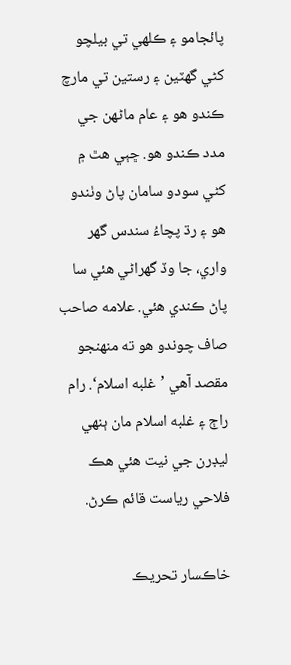پائجامو ۽ ڪلهي تي بيلچو کڻي گهٽين ۽ رستين تي مارچ ڪندو هو ۽ عام ماڻهن جي مدد ڪندو هو. ڇٻي هٿ ۾ کڻي سودو سامان پاڻ وٺندو هو ۽ رڌ پچاءُ سندس گهر واري، جا وڏ گهراڻي هئي سا پاڻ ڪندي هئي. علامه صاحب صاف چوندو هو ته منهنجو مقصد آهي ’غلبه اسلام‘. رام راڄ ۽ غلبه اسلام مان ٻنهي ليڊرن جي نيت هئي هڪ فلاحي رياست قائم ڪرڻ.

خاڪسار تحريڪ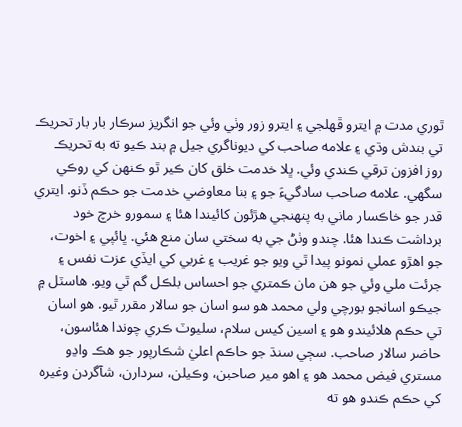ٿوري مدت ۾ ايترو ڦهلجي ۽ ايترو زور وٺي وئي جو انگريز سرڪار بار بار تحريڪ تي بندش وڌي ۽ علامه صاحب کي ديوناگري جيل ۾ بند ڪيو ته به تحريڪ روز افزون ترقي ڪندي وئي. ڀلا خدمت خلق کان ڪير ٿو ڪنهن کي روڪي سگهي. علامه صاحب سادگيءَ جو ۽ بنا معاوضي خدمت جو حڪم ڏنو. ايتري قدر جو خاڪسار ماني به پنهنجي هڙئون کائيندا هئا ۽ سمورو خرچ خود برداشت ڪندا هئا. چندو وٺڻ جي به سختي سان منع هئي. ڀائپي ۽ اخوت، جو اهڙو عملي نمونو پيدا ٿي ويو جو غريب ۽ غربي کي ايڏي عزت نفس ۽ جرئت ملي وئي جو هن مان ڪمتري جو احساس بلڪل گم ٿي ويو. هاسٽل ۾ جيڪو اسانجو بورچي ولي محمد هو سو اسان جو سالار مقرر ٿيو. هو اسان تي حڪم هلائيندو هو ۽ اسين کيس سلام، سليوٽ ڪري چوندا هئاسون، حاضر سالار صاحب. سڄي سنڌ جو حاڪم اعليٰ شڪارپور جو هڪ واڍو مستري فيض محمد هو ۽ اهو مير صاحبن، وڪيلن، سردارن، شآگردن وغيره کي حڪم ڪندو هو ته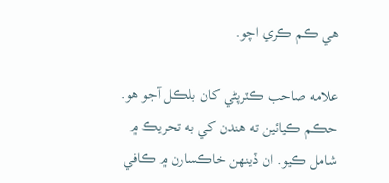هي ڪم ڪري اچو.

علامه صاحب ڪٽرپڻي کان بلڪل آجو هو. حڪم ڪيائين ته هندن کي به تحريڪ ۾ شامل ڪيو. ان ڏينهن خاڪسارن ۾ ڪافي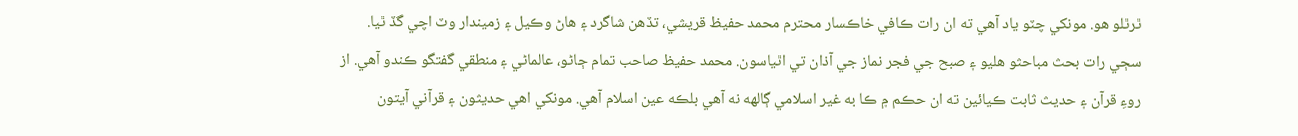ٿرٿلو هو. مونکي چٽو ياد آهي ته ان رات ڪافي خاڪسار محترم محمد حفيظ قريشي، تڏهن شاگرد ۽ هاڻ وڪيل ۽ زميندار وٽ اچي گڏ ٿيا. سڄي رات بحث مباحثو هليو ۽ صبح جي فجر نماز جي آذان تي اٿياسون. محمد حفيظ صاحب تمام ڄاڻو، عالماڻي ۽ منطقي گفتگو ڪندو آهي. از روءِ قرآن ۽ حديث ثابت ڪيائين ته ان حڪم ۾ ڪا به غير اسلامي ڳالهه نه آهي بلڪه عين اسلام آهي. مونکي اهي حديثون ۽ قرآني آيتون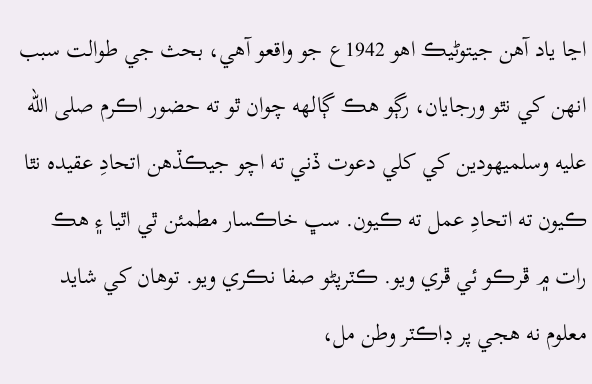اڃا ياد آهن جيتوڻيڪ اهو 1942ع جو واقعو آهي، بحث جي طوالت سبب انهن کي نٿو ورجايان، رڳو هڪ ڳالهه چوان ٿو ته حضور اڪرم صلى الله عليه وسلميهودين کي کلي دعوت ڏني ته اچو جيڪڏهن اتحادِ عقيده نٿا ڪيون ته اتحادِ عمل ته ڪيون. سڀ خاڪسار مطمئن ٿي اٿيا ۽ هڪ رات ۾ ڦرڪو ئي ڦري ويو. ڪٽرپڻو صفا نڪري ويو. توهان کي شايد معلوم نه هجي پر ڊاڪٽر وطن مل،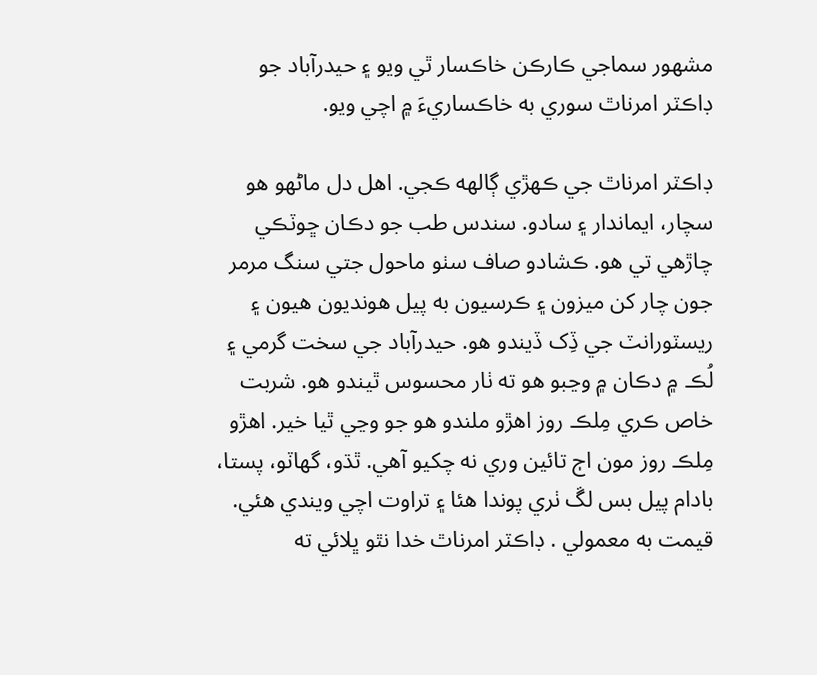مشهور سماجي ڪارڪن خاڪسار ٿي ويو ۽ حيدرآباد جو ڊاڪٽر امرناٿ سوري به خاڪساريءَ ۾ اچي ويو.

ڊاڪٽر امرناٿ جي ڪهڙي ڳالهه ڪجي. اهل دل ماڻهو هو سچار، ايماندار ۽ سادو. سندس طب جو دڪان ڇوٽڪي چاڙهي تي هو. ڪشادو صاف سٺو ماحول جتي سنگ مرمر جون چار کن ميزون ۽ ڪرسيون به پيل هونديون هيون ۽ ريسٽورانٽ جي ڏِک ڏيندو هو. حيدرآباد جي سخت گرمي ۽ لُڪ ۾ دڪان ۾ وڃبو هو ته ٺار محسوس ٿيندو هو. شربت خاص ڪري مِلڪ روز اهڙو ملندو هو جو وڃي ٿيا خير. اهڙو مِلڪ روز مون اڄ تائين وري نه چکيو آهي. ٿڌو، گهاٽو، پستا، بادام پيل بس لڱ ٺري پوندا هئا ۽ تراوت اچي ويندي هئي. قيمت به معمولي . ڊاڪٽر امرناٿ خدا نٿو ڀلائي ته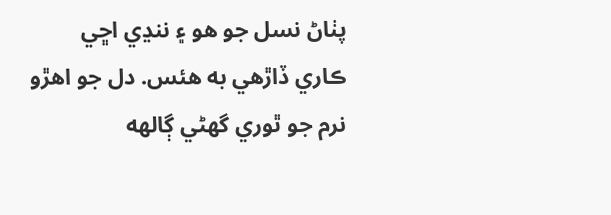پٺاڻ نسل جو هو ۽ ننڍي اڇي ڪاري ڏاڙهي به هئس. دل جو اهڙو نرم جو ٿوري گهڻي ڳالهه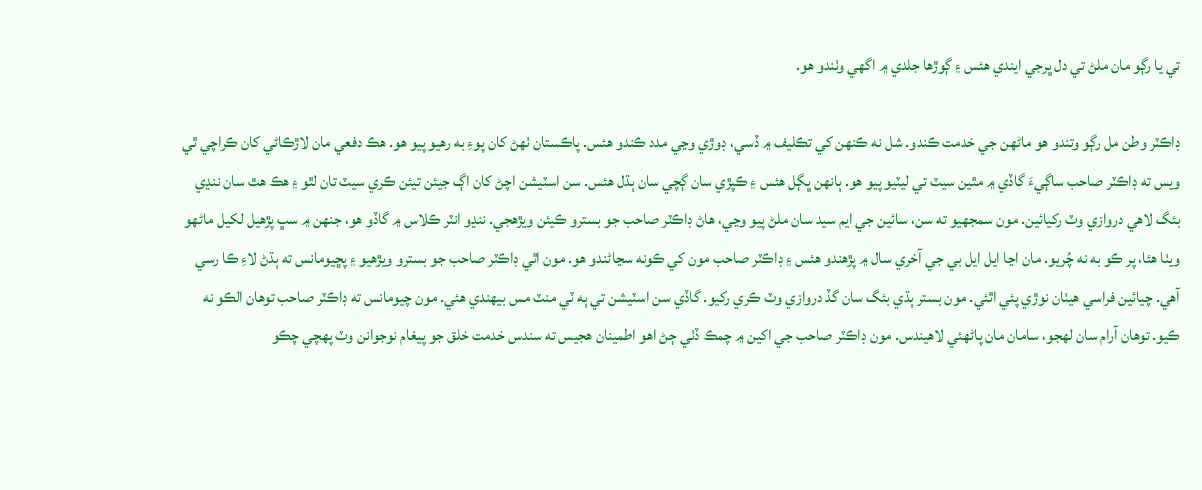تي يا رڳو مان ملڻ تي دل ڀرجي ايندي هئس ۽ ڳوڙها جلدي ۾ اگهي وٺندو هو.

ڊاڪٽر وطن مل رڳو وتندو هو ماڻهن جي خدمت ڪندو. شل نه ڪنهن کي تڪليف ۾ ڏسي، ڊوڙي وڃي مدد ڪندو هئس. پاڪستان ٺهڻ کان پوءِ به رهيو پيو هو. هڪ دفعي مان لاڙڪاڻي کان ڪراچي ٿي ويس ته ڊاڪٽر صاحب ساڳيءَ گاڏي ۾ مٿين سيٽ تي ليٽيو پيو هو. ٻانهن ڀڳل هئس ۽ ڪپڙي سان ڳچي سان ٻڌل هئس. سن اسٽيشن اچڻ کان اڳ جيئن تيئن ڪري سيٽ تان لٿو ۽ هڪ هٿ سان ننڍي بئگ لاهي دروازي وٽ رکيائين. مون سمجهيو ته سن، سائين جي ايم سيد سان ملڻ پيو وڃي، هاڻ ڊاڪٽر صاحب جو بسترو ڪيئن ويڙهجي. ننڍو انٽر ڪلاس ۾ گاڏو هو، جنهن ۾ سڀ پڙهيل لکيل ماڻهو ويٺا هئا، پر ڪو به نه چُريو. مان اڃا ايل ايل بي جي آخري سال ۾ پڙهندو هئس ۽ ڊاڪٽر صاحب مون کي ڪونه سڃاڻندو هو. مون اٿي ڊاڪٽر صاحب جو بسترو ويڙهيو ۽ پڇيومانس ته ٻڌڻ لاءِ ڪا رسي آهي. چيائين فراسي هيٺان نوڙي پئي اٿئي. مون بستر ٻڌي بئگ سان گڏ دروازي وٽ ڪري رکيو. گاڏي سن اسٽيشن تي ٻه ٽي منٽ مس بيهندي هئي. مون چيومانس ته ڊاڪٽر صاحب توهان الڪو نه ڪيو. توهان آرام سان لهجو، سامان مان پاڻهئي لاهيندس. مون ڊاڪٽر صاحب جي اکين ۾ چمڪ ڏٺي ڄڻ اهو اطمينان هجيس ته سندس خدمت خلق جو پيغام نوجوانن وٽ پهچي چڪو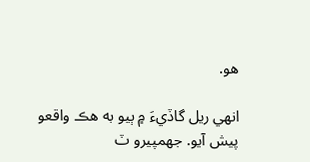هو.

انهي ريل گاڏيءَ ۾ ٻيو به هڪ واقعو پيش آيو. جهمپيرو ٽ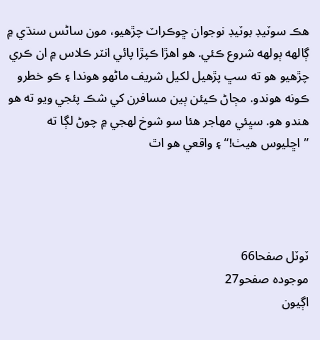هڪ سوٽيڊ بوٽيڊ نوجوان ڇوڪراٽ چڙهيو، مون ساڻس سنڌي ۾ ڳالهه ٻولهه شروع ڪئي. هو اهڙا ڪپڙا پائي انٽر ڪلاس ۾ ان ڪري چڙهيو هو ته سڀ پڙهيل لکيل شريف ماڻهو هوندا ۽ ڪو خطرو ڪونه هوندو. مڄاڻ ڪيئن ٻين مسافرن کي شڪ پئجي ويو ته هو هندو هو. سڀئي مهاجر هئا سو شوخ لهجي ۾ چوڻ لڳا ته ”اڇليوس هيٺ!“ ۽ واقعي هو اٿ




ٽوٽل صفحا66
موجودہ صفحو27
اڳيون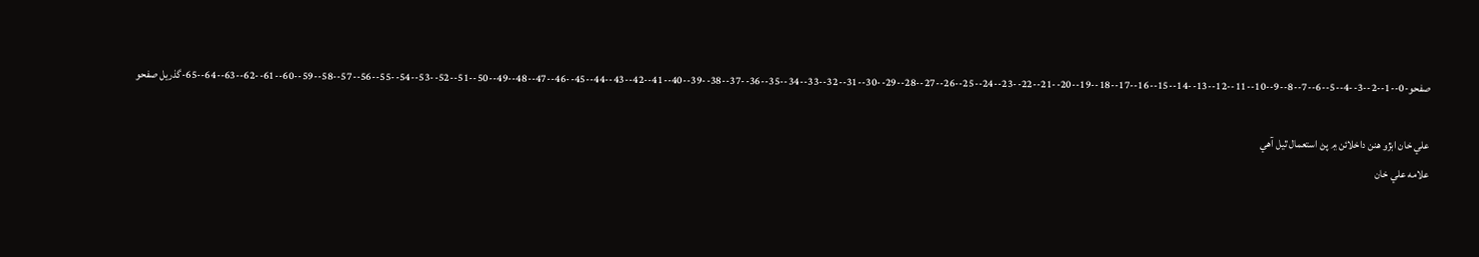صفحو-0--1--2--3--4--5--6--7--8--9--10--11--12--13--14--15--16--17--18--19--20--21--22--23--24--25--26--27--28--29--30--31--32--33--34--35--36--37--38--39--40--41--42--43--44--45--46--47--48--49--50--51--52--53--54--55--56--57--58--59--60--61--62--63--64--65-گذريل صفحو

علي خان ابڙو ھنن داخلائن ۾ پڻ استعمال ٿيل آھي
علامه علي خان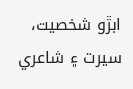ابڙو شخصيت، سيرت ۽ شاعري